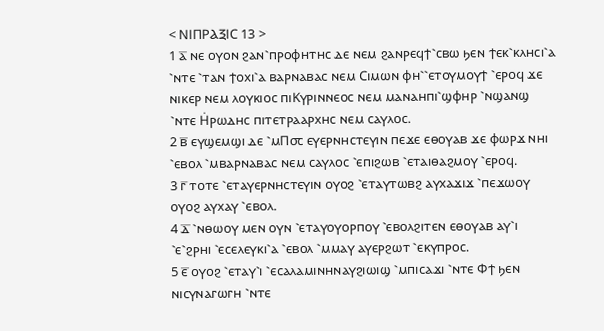< ⲚⲒⲠⲢⲀⲜⲒⲤ 13 >
1 ⲁ̅ ⲛⲉ ⲟⲩⲟⲛ ϩⲁⲛ⳿ⲡⲣⲟⲫⲏⲧⲏⲥ ⲇⲉ ⲛⲉⲙ ϩⲁⲛⲣⲉϥϯ⳿ⲥⲃⲱ ϧⲉⲛ ϯⲉⲕ⳿ⲕⲗⲏⲥⲓ⳿ⲁ ⳿ⲛⲧⲉ ⳿ⲧⲁⲛ ϯⲟⲭⲓ⳿ⲁ ⲃⲁⲣⲛⲁⲃⲁⲥ ⲛⲉⲙ Ⲥⲓⲙⲱⲛ ⲫⲏ⳿⳿ⲉⲧⲟⲩⲙⲟⲩϯ ⳿ⲉⲣⲟϥ ϫⲉ ⲛⲓⲕⲉⲣ ⲛⲉⲙ ⲗⲟⲩⲕⲓⲟⲥ ⲡⲓⲔⲩⲣⲓⲛⲛⲉⲟⲥ ⲛⲉⲙ ⲙⲁⲛⲁⲏⲡⲓ⳿ϣⲫⲏⲣ ⳿ⲛϣⲁⲛϣ ⳿ⲛⲧⲉ Ⲏ̇ⲣⲱⲇⲏⲥ ⲡⲓⲧⲉⲧⲣⲁⲁⲣⲭⲏⲥ ⲛⲉⲙ ⲥⲁⲩⲗⲟⲥ.
2 ⲃ̅ ⲉⲩϣⲉⲙϣⲓ ⲇⲉ ⳿ⲙⲠ⳪ ⲉⲩⲉⲣⲛⲏⲥⲧⲉⲩⲓⲛ ⲡⲉϫⲉ ⲉⲑⲟⲩⲁⲃ ϫⲉ ⲫⲱⲣϫ ⲛⲏⲓ ⳿ⲉⲃⲟⲗ ⳿ⲙⲃⲁⲣⲛⲁⲃⲁⲥ ⲛⲉⲙ ⲥⲁⲩⲗⲟⲥ ⳿ⲉⲡⲓϩⲱⲃ ⳿ⲉⲧⲁⲓⲑⲁϩⲙⲟⲩ ⳿ⲉⲣⲟϥ.
3 ⲅ̅ ⲧⲟⲧⲉ ⳿ⲉⲧⲁⲩⲉⲣⲛⲏⲥⲧⲉⲩⲓⲛ ⲟⲩⲟϩ ⳿ⲉⲧⲁⲩⲧⲱⲃϩ ⲁⲩⲭⲁϫⲓϫ ⳿ⲡⲉϫⲱⲟⲩ ⲟⲩⲟϩ ⲁⲩⲭⲁⲩ ⳿ⲉⲃⲟⲗ.
4 ⲇ̅ ⳿ⲛⲑⲱⲟⲩ ⲙⲉⲛ ⲟⲩⲛ ⳿ⲉⲧⲁⲩⲟⲩⲟⲣⲡⲟⲩ ⳿ⲉⲃⲟⲗϩⲓⲧⲉⲛ ⲉⲑⲟⲩⲁⲃ ⲁⲩ⳿ⲓ ⳿ⲉ⳿ϩⲣⲏⲓ ⳿ⲉⲥⲉⲗⲉⲩⲕⲓ⳿ⲁ ⳿ⲉⲃⲟⲗ ⳿ⲙⲙⲁⲩ ⲁⲩⲉⲣϩⲱⲧ ⳿ⲉⲕⲩⲡⲣⲟⲥ.
5 ⲉ̅ ⲟⲩⲟϩ ⳿ⲉⲧⲁⲩ⳿ⲓ ⳿ⲉⲥⲁⲗⲁⲙⲓⲛⲏⲛⲁⲩϩⲓⲱⲓϣ ⳿ⲙⲡⲓⲥⲁϫⲓ ⳿ⲛⲧⲉ Ⲫϯ ϧⲉⲛ ⲛⲓⲥⲩⲛⲁⲅⲱⲅⲏ ⳿ⲛⲧⲉ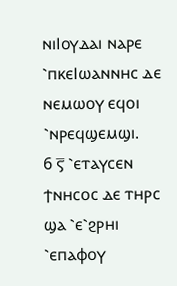ⲛⲓⲒⲟⲩⲇⲁⲓ ⲛⲁⲣⲉ ⳿ⲡⲕⲉⲒⲱⲁⲛⲛⲏⲥ ⲇⲉ ⲛⲉⲙⲱⲟⲩ ⲉϥⲟⲓ ⳿ⲛⲣⲉϥϣⲉⲙϣⲓ.
6 ⲋ̅ ⳿ⲉⲧⲁⲩⲥⲉⲛ ϯⲛⲏⲥⲟⲥ ⲇⲉ ⲧⲏⲣⲥ ϣⲁ ⳿ⲉ⳿ϩⲣⲏⲓ ⳿ⲉⲡⲁⲫⲟⲩ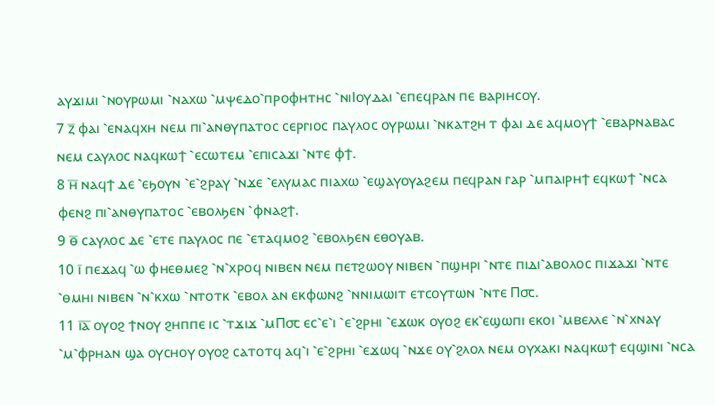ⲁⲩϫⲓⲙⲓ ⳿ⲛⲟⲩⲣⲱⲙⲓ ⳿ⲛⲁⲭⲱ ⳿ⲙⲯⲉⲇⲟ⳿ⲡⲣⲟⲫⲏⲧⲏⲥ ⳿ⲛⲓⲒⲟⲩⲇⲁⲓ ⳿ⲉⲡⲉϥⲣⲁⲛ ⲡⲉ ⲃⲁⲣⲓⲏⲥⲟⲩ.
7 ⲍ̅ ⲫⲁⲓ ⳿ⲉⲛⲁϥⲭⲏ ⲛⲉⲙ ⲡⲓ⳿ⲁⲛⲑⲩⲡⲁⲧⲟⲥ ⲥⲉⲣⲅⲓⲟⲥ ⲡⲁⲩⲗⲟⲥ ⲟⲩⲣⲱⲙⲓ ⳿ⲛⲕⲁⲧϩⲏ ⲧ ⲫⲁⲓ ⲇⲉ ⲁϥⲙⲟⲩϯ ⳿ⲉⲃⲁⲣⲛⲁⲃⲁⲥ ⲛⲉⲙ ⲥⲁⲩⲗⲟⲥ ⲛⲁϥⲕⲱϯ ⳿ⲉⲥⲱⲧⲉⲙ ⳿ⲉⲡⲓⲥⲁϫⲓ ⳿ⲛⲧⲉ ⲫϯ.
8 ⲏ̅ ⲛⲁϥϯ ⲇⲉ ⳿ⲉϧⲟⲩⲛ ⳿ⲉ⳿ϩⲣⲁⲩ ⳿ⲛϫⲉ ⳿ⲉⲗⲩⲙⲁⲥ ⲡⲓⲁⲭⲱ ⳿ⲉϣⲁⲩⲟⲩⲁϩⲉⲙ ⲡⲉϥⲣⲁⲛ ⲅⲁⲣ ⳿ⲙⲡⲁⲓⲣⲏϯ ⲉϥⲕⲱϯ ⳿ⲛⲥⲁ ⲫⲉⲛϩ ⲡⲓ⳿ⲁⲛⲑⲩⲡⲁⲧⲟⲥ ⳿ⲉⲃⲟⲗϧⲉⲛ ⳿ⲫⲛⲁϩϯ.
9 ⲑ̅ ⲥⲁⲩⲗⲟⲥ ⲇⲉ ⳿ⲉⲧⲉ ⲡⲁⲩⲗⲟⲥ ⲡⲉ ⳿ⲉⲧⲁϥⲙⲟϩ ⳿ⲉⲃⲟⲗϧⲉⲛ ⲉⲑⲟⲩⲁⲃ.
10 ⲓ̅ ⲡⲉϫⲁϥ ⳿ⲱ ⲫⲏⲉⲑⲙⲉϩ ⳿ⲛ⳿ⲭⲣⲟϥ ⲛⲓⲃⲉⲛ ⲛⲉⲙ ⲡⲉⲧϩⲱⲟⲩ ⲛⲓⲃⲉⲛ ⳿ⲡϣⲏⲣⲓ ⳿ⲛⲧⲉ ⲡⲓⲇⲓ⳿ⲁⲃⲟⲗⲟⲥ ⲡⲓϫⲁϫⲓ ⳿ⲛⲧⲉ ⳿ⲑⲙⲏⲓ ⲛⲓⲃⲉⲛ ⳿ⲛ⳿ⲕⲭⲱ ⳿ⲛⲧⲟⲧⲕ ⳿ⲉⲃⲟⲗ ⲁⲛ ⲉⲕⲫⲱⲛϩ ⳿ⲛⲛⲓⲙⲱⲓⲧ ⲉⲧⲥⲟⲩⲧⲱⲛ ⳿ⲛⲧⲉ Ⲡ⳪.
11 ⲓ̅ⲁ̅ ⲟⲩⲟϩ ϯⲛⲟⲩ ϩⲏⲡⲡⲉ ⲓⲥ ⳿ⲧϫⲓϫ ⳿ⲙⲠ⳪ ⲉⲥ⳿ⲉ⳿ⲓ ⳿ⲉ⳿ϩⲣⲏⲓ ⳿ⲉϫⲱⲕ ⲟⲩⲟϩ ⲉⲕ⳿ⲉϣⲱⲡⲓ ⲉⲕⲟⲓ ⳿ⲙⲃⲉⲗⲗⲉ ⳿ⲛ⳿ⲭⲛⲁⲩ ⳿ⲙ⳿ⲫⲣⲏⲁⲛ ϣⲁ ⲟⲩⲥⲏⲟⲩ ⲟⲩⲟϩ ⲥⲁⲧⲟⲧϥ ⲁϥ⳿ⲓ ⳿ⲉ⳿ϩⲣⲏⲓ ⳿ⲉϫⲱϥ ⳿ⲛϫⲉ ⲟⲩ⳿ϩⲗⲟⲗ ⲛⲉⲙ ⲟⲩⲭⲁⲕⲓ ⲛⲁϥⲕⲱϯ ⲉϥϣⲓⲛⲓ ⳿ⲛⲥⲁ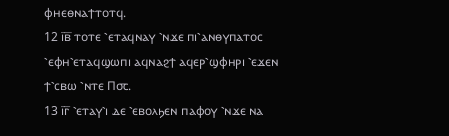ⲫⲏⲉⲑⲛⲁϯⲧⲟⲧϥ.
12 ⲓ̅ⲃ̅ ⲧⲟⲧⲉ ⳿ⲉⲧⲁϥⲛⲁⲩ ⳿ⲛϫⲉ ⲡⲓ⳿ⲁⲛⲑⲩⲡⲁⲧⲟⲥ ⳿ⲉⲫⲏ⳿ⲉⲧⲁϥϣⲱⲡⲓ ⲁϥⲛⲁϩϯ ⲁϥⲉⲣ⳿ϣⲫⲏⲣⲓ ⳿ⲉϫⲉⲛ ϯ⳿ⲥⲃⲱ ⳿ⲛⲧⲉ Ⲡ⳪.
13 ⲓ̅ⲅ̅ ⳿ⲉⲧⲁⲩ⳿ⲓ ⲇⲉ ⳿ⲉⲃⲟⲗϧⲉⲛ ⲡⲁⲫⲟⲩ ⳿ⲛϫⲉ ⲛⲁ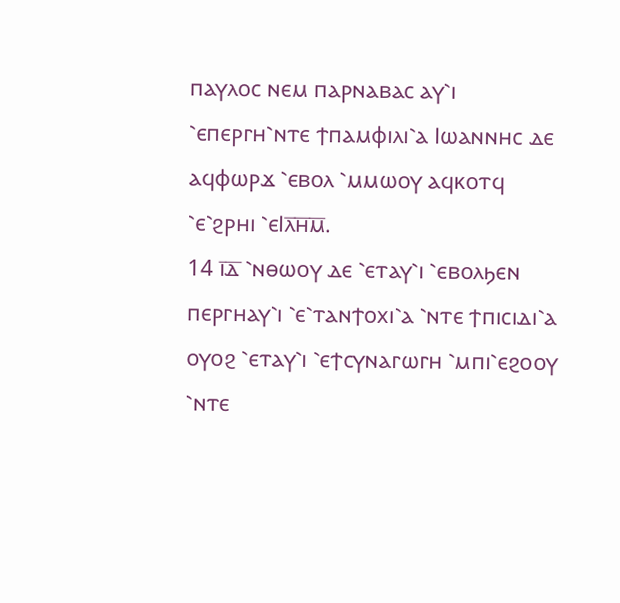ⲡⲁⲩⲗⲟⲥ ⲛⲉⲙ ⲡⲁⲣⲛⲁⲃⲁⲥ ⲁⲩ⳿ⲓ ⳿ⲉⲡⲉⲣⲅⲏ⳿ⲛⲧⲉ ϯⲡⲁⲙⲫⲓⲗⲓ⳿ⲁ Ⲓⲱⲁⲛⲛⲏⲥ ⲇⲉ ⲁϥⲫⲱⲣϫ ⳿ⲉⲃⲟⲗ ⳿ⲙⲙⲱⲟⲩ ⲁϥⲕⲟⲧϥ ⳿ⲉ⳿ϩⲣⲏⲓ ⳿ⲉⲒⲗ̅ⲏ̅ⲙ̅.
14 ⲓ̅ⲇ̅ ⳿ⲛⲑⲱⲟⲩ ⲇⲉ ⳿ⲉⲧⲁⲩ⳿ⲓ ⳿ⲉⲃⲟⲗϧⲉⲛ ⲡⲉⲣⲅⲏⲁⲩ⳿ⲓ ⳿ⲉ⳿ⲧⲁⲛϯⲟⲭⲓ⳿ⲁ ⳿ⲛⲧⲉ ϯⲡⲓⲥⲓⲇⲓ⳿ⲁ ⲟⲩⲟϩ ⳿ⲉⲧⲁⲩ⳿ⲓ ⳿ⲉϯⲥⲩⲛⲁⲅⲱⲅⲏ ⳿ⲙⲡⲓ⳿ⲉϩⲟⲟⲩ ⳿ⲛⲧⲉ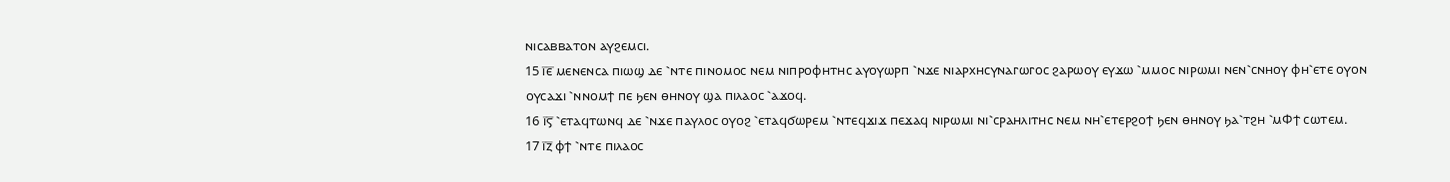ⲛⲓⲥⲁⲃⲃⲁⲧⲟⲛ ⲁⲩϩⲉⲙⲥⲓ.
15 ⲓ̅ⲉ̅ ⲙⲉⲛⲉⲛⲥⲁ ⲡⲓⲱϣ ⲇⲉ ⳿ⲛⲧⲉ ⲡⲓⲛⲟⲙⲟⲥ ⲛⲉⲙ ⲛⲓⲡⲣⲟⲫⲏⲧⲏⲥ ⲁⲩⲟⲩⲱⲣⲡ ⳿ⲛϫⲉ ⲛⲓⲁⲣⲭⲏⲥⲩⲛⲁⲅⲱⲅⲟⲥ ϩⲁⲣⲱⲟⲩ ⲉⲩϫⲱ ⳿ⲙⲙⲟⲥ ⲛⲓⲣⲱⲙⲓ ⲛⲉⲛ⳿ⲥⲛⲏⲟⲩ ⲫⲏ⳿ⲉⲧⲉ ⲟⲩⲟⲛ ⲟⲩⲥⲁϫⲓ ⳿ⲛⲛⲟⲙϯ ⲡⲉ ϧⲉⲛ ⲑⲏⲛⲟⲩ ϣⲁ ⲡⲓⲗⲁⲟⲥ ⳿ⲁϫⲟϥ.
16 ⲓ̅ⲋ̅ ⳿ⲉⲧⲁϥⲧⲱⲛϥ ⲇⲉ ⳿ⲛϫⲉ ⲡⲁⲩⲗⲟⲥ ⲟⲩⲟϩ ⳿ⲉⲧⲁϥϭⲱⲣⲉⲙ ⳿ⲛⲧⲉϥϫⲓϫ ⲡⲉϫⲁϥ ⲛⲓⲣⲱⲙⲓ ⲛⲓ⳿ⲥⲣⲁⲏⲗⲓⲧⲏⲥ ⲛⲉⲙ ⲛⲏ⳿ⲉⲧⲉⲣϩⲟϯ ϧⲉⲛ ⲑⲏⲛⲟⲩ ϧⲁ⳿ⲧϩⲏ ⳿ⲙⲪϯ ⲥⲱⲧⲉⲙ.
17 ⲓ̅ⲍ̅ ⲫϯ ⳿ⲛⲧⲉ ⲡⲓⲗⲁⲟⲥ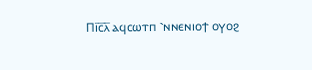Ⲡⲓ̅ⲥ̅ⲗ̅ ⲁϥⲥⲱⲧⲡ ⳿ⲛⲛⲉⲛⲓⲟϯ ⲟⲩⲟϩ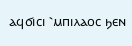ⲁϥϭⲓⲥⲓ ⳿ⲙⲡⲓⲗⲁⲟⲥ ϧⲉⲛ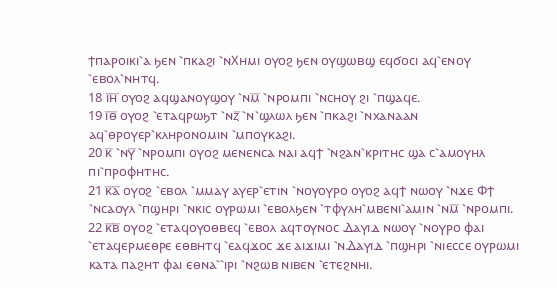ϯⲡⲁⲣⲟⲓⲕⲓ⳿ⲁ ϧⲉⲛ ⳿ⲡⲕⲁϩⲓ ⳿ⲛⲬⲏⲙⲓ ⲟⲩⲟϩ ϧⲉⲛ ⲟⲩϣⲱⲃϣ ⲉϥϭⲟⲥⲓ ⲁϥ⳿ⲉⲛⲟⲩ ⳿ⲉⲃⲟⲗ⳿ⲛⲏⲧϥ.
18 ⲓ̅ⲏ̅ ⲟⲩⲟϩ ⲁϥϣⲁⲛⲟⲩϣⲟⲩ ⳿ⲛⲙ̅ ⳿ⲛⲣⲟⲙⲡⲓ ⳿ⲛⲥⲏⲟⲩ ϩⲓ ⳿ⲡϣⲁϥⲉ.
19 ⲓ̅ⲑ̅ ⲟⲩⲟϩ ⳿ⲉⲧⲁϥⲣⲱϧⲧ ⳿ⲛⲍ̅ ⳿ⲛ⳿ϣⲗⲱⲗ ϧⲉⲛ ⳿ⲡⲕⲁϩⲓ ⳿ⲛⲭⲁⲛⲁⲁⲛ ⲁϥ⳿ⲑⲣⲟⲩⲉⲣ⳿ⲕⲗⲏⲣⲟⲛⲟⲙⲓⲛ ⳿ⲙⲡⲟⲩⲕⲁϩⲓ.
20 ⲕ̅ ⳿ⲛⲩ̅ ⳿ⲛⲣⲟⲙⲡⲓ ⲟⲩⲟϩ ⲙⲉⲛⲉⲛⲥⲁ ⲛⲁⲓ ⲁϥϯ ⳿ⲛϩⲁⲛ⳿ⲕⲣⲓⲧⲏⲥ ϣⲁ ⲥ⳿ⲁⲙⲟⲩⲏⲗ ⲡⲓ⳿ⲡⲣⲟⲫⲏⲧⲏⲥ.
21 ⲕ̅ⲁ̅ ⲟⲩⲟϩ ⳿ⲉⲃⲟⲗ ⳿ⲙⲙⲁⲩ ⲁⲩⲉⲣ⳿ⲉⲧⲓⲛ ⳿ⲛⲟⲩⲟⲩⲣⲟ ⲟⲩⲟϩ ⲁϥϯ ⲛⲱⲟⲩ ⳿ⲛϫⲉ Ⲫϯ ⳿ⲛⲥⲁⲟⲩⲗ ⳿ⲡϣⲏⲣⲓ ⳿ⲛⲕⲓⲥ ⲟⲩⲣⲱⲙⲓ ⳿ⲉⲃⲟⲗϧⲉⲛ ⳿ⲧⲫⲩⲗⲏ⳿ⲙⲃⲉⲛⲓ⳿ⲁⲙⲓⲛ ⳿ⲛⲙ̅ ⳿ⲛⲣⲟⲙⲡⲓ.
22 ⲕ̅ⲃ̅ ⲟⲩⲟϩ ⳿ⲉⲧⲁϥⲟⲩⲟⲑⲃⲉϥ ⳿ⲉⲃⲟⲗ ⲁϥⲧⲟⲩⲛⲟⲥ Ⲇⲁⲩⲓⲇ ⲛⲱⲟⲩ ⳿ⲛⲟⲩⲣⲟ ⲫⲁⲓ ⳿ⲉⲧⲁϥⲉⲣⲙⲉⲑⲣⲉ ⲉⲑⲃⲏⲧϥ ⳿ⲉⲁϥϫⲟⲥ ϫⲉ ⲁⲓϫⲓⲙⲓ ⳿ⲛⲆⲁⲩⲓⲇ ⳿ⲡϣⲏⲣⲓ ⳿ⲛⲓⲉⲥⲥⲉ ⲟⲩⲣⲱⲙⲓ ⲕⲁⲧⲁ ⲡⲁϩⲏⲧ ⲫⲁⲓ ⲉⲑⲛⲁ⳿⳿ⲓⲣⲓ ⳿ⲛϩⲱⲃ ⲛⲓⲃⲉⲛ ⳿ⲉⲧⲉϩⲛⲏⲓ.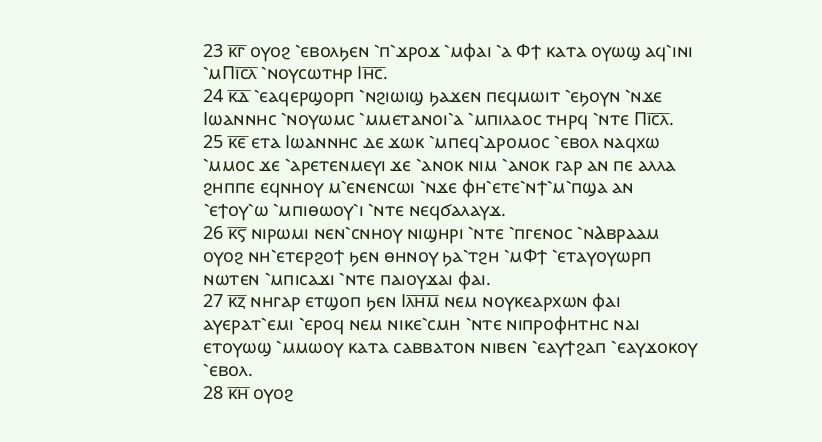23 ⲕ̅ⲅ̅ ⲟⲩⲟϩ ⳿ⲉⲃⲟⲗϧⲉⲛ ⳿ⲡ⳿ϫⲣⲟϫ ⳿ⲙⲫⲁⲓ ⳿ⲁ Ⲫϯ ⲕⲁⲧⲁ ⲟⲩⲱϣ ⲁϥ⳿ⲓⲛⲓ ⳿ⲙⲠⲓ̅ⲥ̅ⲗ̅ ⳿ⲛⲟⲩⲥⲱⲧⲏⲣ Ⲓⲏ̅ⲥ̅.
24 ⲕ̅ⲇ̅ ⳿ⲉⲁϥⲉⲣϣⲟⲣⲡ ⳿ⲛϩⲓⲱⲓϣ ϧⲁϫⲉⲛ ⲡⲉϥⲙⲱⲓⲧ ⳿ⲉϧⲟⲩⲛ ⳿ⲛϫⲉ Ⲓⲱⲁⲛⲛⲏⲥ ⳿ⲛⲟⲩⲱⲙⲥ ⳿ⲙⲙⲉⲧⲁⲛⲟⲓ⳿ⲁ ⳿ⲙⲡⲓⲗⲁⲟⲥ ⲧⲏⲣϥ ⳿ⲛⲧⲉ Ⲡⲓ̅ⲥ̅ⲗ̅.
25 ⲕ̅ⲉ̅ ⲉⲧⲁ Ⲓⲱⲁⲛⲛⲏⲥ ⲇⲉ ϫⲱⲕ ⳿ⲙⲡⲉϥ⳿ⲇⲣⲟⲙⲟⲥ ⳿ⲉⲃⲟⲗ ⲛⲁϥⲭⲱ ⳿ⲙⲙⲟⲥ ϫⲉ ⳿ⲁⲣⲉⲧⲉⲛⲙⲉⲩⲓ ϫⲉ ⳿ⲁⲛⲟⲕ ⲛⲓⲙ ⳿ⲁⲛⲟⲕ ⲅⲁⲣ ⲁⲛ ⲡⲉ ⲁⲗⲗⲁ ϩⲏⲡⲡⲉ ⲉϥⲛⲏⲟⲩ ⲙ⳿ⲉⲛⲉⲛⲥⲱⲓ ⳿ⲛϫⲉ ⲫⲏ⳿ⲉⲧⲉ⳿ⲛϯ⳿ⲙ⳿ⲡϣⲁ ⲁⲛ ⳿ⲉϯⲟⲩ⳿ⲱ ⳿ⲙⲡⲓⲑⲱⲟⲩ⳿ⲓ ⳿ⲛⲧⲉ ⲛⲉϥϭⲁⲗⲁⲩϫ.
26 ⲕ̅ⲋ̅ ⲛⲓⲣⲱⲙⲓ ⲛⲉⲛ⳿ⲥⲛⲏⲟⲩ ⲛⲓϣⲏⲣⲓ ⳿ⲛⲧⲉ ⳿ⲡⲅⲉⲛⲟⲥ ⳿ⲛⲀⲃⲣⲁⲁⲙ ⲟⲩⲟϩ ⲛⲏ⳿ⲉⲧⲉⲣϩⲟϯ ϧⲉⲛ ⲑⲏⲛⲟⲩ ϧⲁ⳿ⲧϩⲏ ⳿ⲙⲪϯ ⳿ⲉⲧⲁⲩⲟⲩⲱⲣⲡ ⲛⲱⲧⲉⲛ ⳿ⲙⲡⲓⲥⲁϫⲓ ⳿ⲛⲧⲉ ⲡⲁⲓⲟⲩϫⲁⲓ ⲫⲁⲓ.
27 ⲕ̅ⲍ̅ ⲛⲏⲅⲁⲣ ⲉⲧϣⲟⲡ ϧⲉⲛ Ⲓⲗ̅ⲏ̅ⲙ̅ ⲛⲉⲙ ⲛⲟⲩⲕⲉⲁⲣⲭⲱⲛ ⲫⲁⲓ ⲁⲩⲉⲣⲁⲧ⳿ⲉⲙⲓ ⳿ⲉⲣⲟϥ ⲛⲉⲙ ⲛⲓⲕⲉ⳿ⲥⲙⲏ ⳿ⲛⲧⲉ ⲛⲓⲡⲣⲟⲫⲏⲧⲏⲥ ⲛⲁⲓ ⲉⲧⲟⲩⲱϣ ⳿ⲙⲙⲱⲟⲩ ⲕⲁⲧⲁ ⲥⲁⲃⲃⲁⲧⲟⲛ ⲛⲓⲃⲉⲛ ⳿ⲉⲁⲩϯϩⲁⲡ ⳿ⲉⲁⲩϫⲟⲕⲟⲩ ⳿ⲉⲃⲟⲗ.
28 ⲕ̅ⲏ̅ ⲟⲩⲟϩ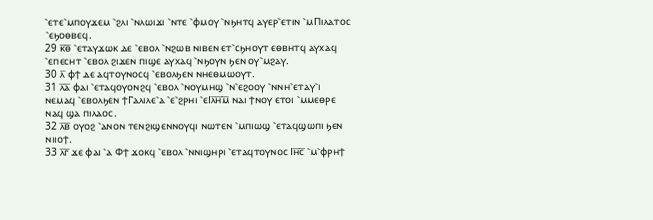⳿ⲉⲧⲉ⳿ⲙⲡⲟⲩϫⲉⲙ ⳿ϩⲗⲓ ⳿ⲛⲗⲱⲓϫⲓ ⳿ⲛⲧⲉ ⳿ⲫⲙⲟⲩ ⳿ⲛϧⲏⲧϥ ⲁⲩⲉⲣ⳿ⲉⲧⲓⲛ ⳿ⲙⲠⲓⲗⲁⲧⲟⲥ ⳿ⲉϧⲟⲑⲃⲉϥ.
29 ⲕ̅ⲑ̅ ⳿ⲉⲧⲁⲩϫⲱⲕ ⲇⲉ ⳿ⲉⲃⲟⲗ ⳿ⲛϩⲱⲃ ⲛⲓⲃⲉⲛ ⲉⲧ⳿ⲥϧⲏⲟⲩⲧ ⲉⲑⲃⲏⲧϥ ⲁⲩⲭⲁϥ ⳿ⲉⲡⲉⲥⲏⲧ ⳿ⲉⲃⲟⲗ ϩⲓϫⲉⲛ ⲡⲓϣⲉ ⲁⲩⲭⲁϥ ⳿ⲛϧⲟⲩⲛ ϧⲉⲛ ⲟⲩ⳿ⲙϩⲁⲩ.
30 ⲗ̅ ⲫϯ ⲇⲉ ⲁϥⲧⲟⲩⲛⲟⲥϥ ⳿ⲉⲃⲟⲗϧⲉⲛ ⲛⲏⲉⲑⲙⲱⲟⲩⲧ.
31 ⲗ̅ⲁ̅ ⲫⲁⲓ ⳿ⲉⲧⲁϥⲟⲩⲟⲛϩϥ ⳿ⲉⲃⲟⲗ ⳿ⲛⲟⲩⲙⲏϣ ⳿ⲛ⳿ⲉϩⲟⲟⲩ ⳿ⲛⲛⲏ⳿ⲉⲧⲁⲩ⳿ⲓ ⲛⲉⲙⲁϥ ⳿ⲉⲃⲟⲗϧⲉⲛ ϯⲄⲁⲗⲓⲗⲉ⳿ⲁ ⳿ⲉ⳿ϩⲣⲏⲓ ⳿ⲉⲒⲗ̅ⲏ̅ⲙ̅ ⲛⲁⲓ ϯⲛⲟⲩ ⲉⲧⲟⲓ ⳿ⲙⲙⲉⲑⲣⲉ ⲛⲁϥ ϣⲁ ⲡⲓⲗⲁⲟⲥ.
32 ⲗ̅ⲃ̅ ⲟⲩⲟϩ ⳿ⲁⲛⲟⲛ ⲧⲉⲛϩⲓϣⲉⲛⲛⲟⲩϥⲓ ⲛⲱⲧⲉⲛ ⳿ⲙⲡⲓⲱϣ ⳿ⲉⲧⲁϥϣⲱⲡⲓ ϧⲉⲛ ⲛⲓⲓⲟϯ.
33 ⲗ̅ⲅ̅ ϫⲉ ⲫⲁⲓ ⳿ⲁ Ⲫϯ ϫⲟⲕϥ ⳿ⲉⲃⲟⲗ ⳿ⲛⲛⲓϣⲏⲣⲓ ⳿ⲉⲧⲁϥⲧⲟⲩⲛⲟⲥ Ⲓⲏ̅ⲥ̅ ⳿ⲙ⳿ⲫⲣⲏϯ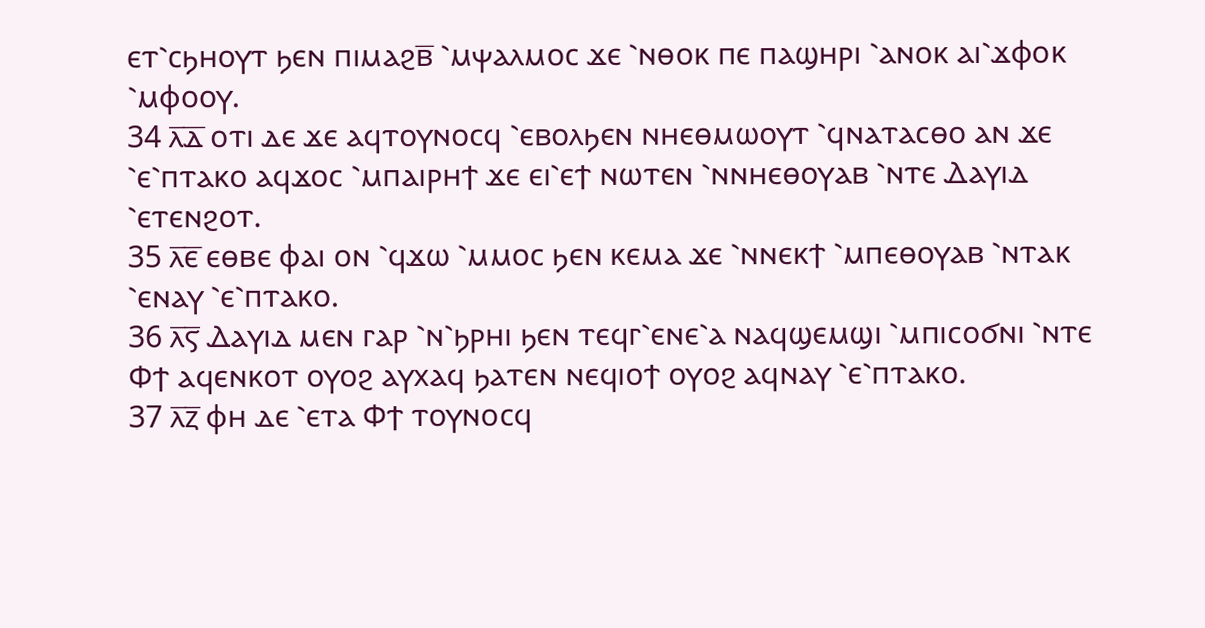ⲉⲧ⳿ⲥϧⲏⲟⲩⲧ ϧⲉⲛ ⲡⲓⲙⲁϩⲃ̅ ⳿ⲙⲯⲁⲗⲙⲟⲥ ϫⲉ ⳿ⲛⲑⲟⲕ ⲡⲉ ⲡⲁϣⲏⲣⲓ ⳿ⲁⲛⲟⲕ ⲁⲓ⳿ϫⲫⲟⲕ ⳿ⲙⲫⲟⲟⲩ.
34 ⲗ̅ⲇ̅ ⲟⲧⲓ ⲇⲉ ϫⲉ ⲁϥⲧⲟⲩⲛⲟⲥϥ ⳿ⲉⲃⲟⲗϧⲉⲛ ⲛⲏⲉⲑⲙⲱⲟⲩⲧ ⳿ϥⲛⲁⲧⲁⲥⲑⲟ ⲁⲛ ϫⲉ ⳿ⲉ⳿ⲡⲧⲁⲕⲟ ⲁϥϫⲟⲥ ⳿ⲙⲡⲁⲓⲣⲏϯ ϫⲉ ⲉⲓ⳿ⲉϯ ⲛⲱⲧⲉⲛ ⳿ⲛⲛⲏⲉⲑⲟⲩⲁⲃ ⳿ⲛⲧⲉ Ⲇⲁⲩⲓⲇ ⳿ⲉⲧⲉⲛϩⲟⲧ.
35 ⲗ̅ⲉ̅ ⲉⲑⲃⲉ ⲫⲁⲓ ⲟⲛ ⳿ϥϫⲱ ⳿ⲙⲙⲟⲥ ϧⲉⲛ ⲕⲉⲙⲁ ϫⲉ ⳿ⲛⲛⲉⲕϯ ⳿ⲙⲡⲉⲑⲟⲩⲁⲃ ⳿ⲛⲧⲁⲕ ⳿ⲉⲛⲁⲩ ⳿ⲉ⳿ⲡⲧⲁⲕⲟ.
36 ⲗ̅ⲋ̅ Ⲇⲁⲩⲓⲇ ⲙⲉⲛ ⲅⲁⲣ ⳿ⲛ⳿ϧⲣⲏⲓ ϧⲉⲛ ⲧⲉϥⲅ⳿ⲉⲛⲉ⳿ⲁ ⲛⲁϥϣⲉⲙϣⲓ ⳿ⲙⲡⲓⲥⲟϭⲛⲓ ⳿ⲛⲧⲉ Ⲫϯ ⲁϥⲉⲛⲕⲟⲧ ⲟⲩⲟϩ ⲁⲩⲭⲁϥ ϧⲁⲧⲉⲛ ⲛⲉϥⲓⲟϯ ⲟⲩⲟϩ ⲁϥⲛⲁⲩ ⳿ⲉ⳿ⲡⲧⲁⲕⲟ.
37 ⲗ̅ⲍ̅ ⲫⲏ ⲇⲉ ⳿ⲉⲧⲁ Ⲫϯ ⲧⲟⲩⲛⲟⲥϥ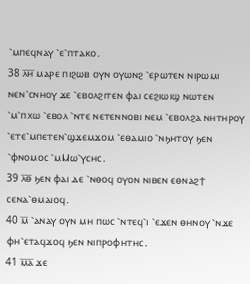⳿ⲙⲡⲉϥⲛⲁⲩ ⳿ⲉ⳿ⲡⲧⲁⲕⲟ.
38 ⲗ̅ⲏ̅ ⲙⲁⲣⲉ ⲡⲓϩⲱⲃ ⲟⲩⲛ ⲟⲩⲱⲛϩ ⳿ⲉⲣⲱⲧⲉⲛ ⲛⲓⲣⲱⲙⲓ ⲛⲉⲛ⳿ⲥⲛⲏⲟⲩ ϫⲉ ⳿ⲉⲃⲟⲗϩⲓⲧⲉⲛ ⲫⲁⲓ ⲥⲉϩⲓⲱⲓϣ ⲛⲱⲧⲉⲛ ⳿ⲙ⳿ⲡⲭⲱ ⳿ⲉⲃⲟⲗ ⳿ⲛⲧⲉ ⲛⲉⲧⲉⲛⲛⲟⲃⲓ ⲛⲉⲙ ⳿ⲉⲃⲟⲗϩⲁ ⲛⲏⲧⲏⲣⲟⲩ ⳿ⲉⲧⲉ⳿ⲙⲡⲉⲧⲉⲛ⳿ϣϫⲉⲙϫⲟⲙ ⳿ⲉⲑⲁⲙⲓⲟ ⳿ⲛϧⲏⲧⲟⲩ ϧⲉⲛ ⳿ⲫⲛⲟⲙⲟⲥ ⳿ⲙⲘⲱ⳿ⲩⲥⲏⲥ.
39 ⲗ̅ⲑ̅ ϧⲉⲛ ⲫⲁⲓ ⲇⲉ ⳿ⲛⲑⲟϥ ⲟⲩⲟⲛ ⲛⲓⲃⲉⲛ ⲉⲑⲛⲁϩϯ ⲥⲉⲛⲁ⳿ⲑⲙⲁⲓⲟϥ.
40 ⲙ̅ ⳿ⲁⲛⲁⲩ ⲟⲩⲛ ⲙⲏ ⲡⲱⲥ ⳿ⲛⲧⲉϥ⳿ⲓ ⳿ⲉϫⲉⲛ ⲑⲏⲛⲟⲩ ⳿ⲛϫⲉ ⲫⲏ⳿ⲉⲧⲁϥϫⲟϥ ϧⲉⲛ ⲛⲓⲡⲣⲟⲫⲏⲧⲏⲥ.
41 ⲙ̅ⲁ̅ ϫⲉ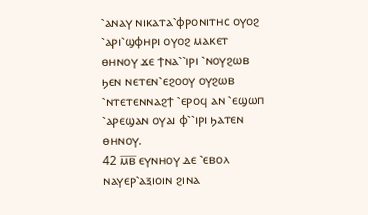⳿ⲁⲛⲁⲩ ⲛⲓⲕⲁⲧⲁ⳿ⲫⲣⲟⲛⲓⲧⲏⲥ ⲟⲩⲟϩ ⳿ⲁⲣⲓ⳿ϣⲫⲏⲣⲓ ⲟⲩⲟϩ ⲙⲁⲕⲉⲧ ⲑⲏⲛⲟⲩ ϫⲉ ϯⲛⲁ⳿⳿ⲓⲣⲓ ⳿ⲛⲟⲩϩⲱⲃ ϧⲉⲛ ⲛⲉⲧⲉⲛ⳿ⲉϩⲟⲟⲩ ⲟⲩϩⲱⲃ ⳿ⲛⲧⲉⲧⲉⲛⲛⲁϩϯ ⳿ⲉⲣⲟϥ ⲁⲛ ⳿ⲉϣⲱⲡ ⳿ⲁⲣⲉϣⲁⲛ ⲟⲩⲁⲓ ⲫ⳿⳿ⲓⲣⲓ ϧⲁⲧⲉⲛ ⲑⲏⲛⲟⲩ.
42 ⲙ̅ⲃ̅ ⲉⲩⲛⲏⲟⲩ ⲇⲉ ⳿ⲉⲃⲟⲗ ⲛⲁⲩⲉⲣ⳿ⲁⲝⲓⲟⲓⲛ ϩⲓⲛⲁ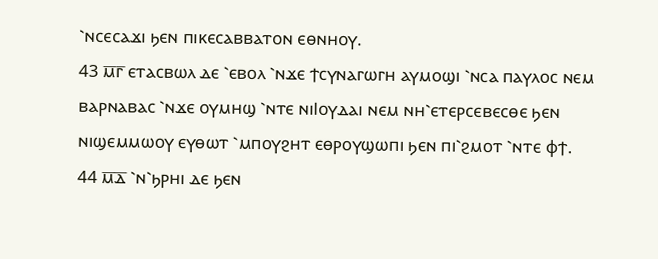⳿ⲛⲥⲉⲥⲁϫⲓ ϧⲉⲛ ⲡⲓⲕⲉⲥⲁⲃⲃⲁⲧⲟⲛ ⲉⲑⲛⲏⲟⲩ.
43 ⲙ̅ⲅ̅ ⲉⲧⲁⲥⲃⲱⲗ ⲇⲉ ⳿ⲉⲃⲟⲗ ⳿ⲛϫⲉ ϯⲥⲩⲛⲁⲅⲱⲅⲏ ⲁⲩⲙⲟϣⲓ ⳿ⲛⲥⲁ ⲡⲁⲩⲗⲟⲥ ⲛⲉⲙ ⲃⲁⲣⲛⲁⲃⲁⲥ ⳿ⲛϫⲉ ⲟⲩⲙⲏϣ ⳿ⲛⲧⲉ ⲛⲓⲒⲟⲩⲇⲁⲓ ⲛⲉⲙ ⲛⲏ⳿ⲉⲧⲉⲣⲥⲉⲃⲉⲥⲑⲉ ϧⲉⲛ ⲛⲓϣⲉⲙⲙⲱⲟⲩ ⲉⲩⲑⲱⲧ ⳿ⲙⲡⲟⲩϩⲏⲧ ⲉⲑⲣⲟⲩϣⲱⲡⲓ ϧⲉⲛ ⲡⲓ⳿ϩⲙⲟⲧ ⳿ⲛⲧⲉ ⲫϯ.
44 ⲙ̅ⲇ̅ ⳿ⲛ⳿ϧⲣⲏⲓ ⲇⲉ ϧⲉⲛ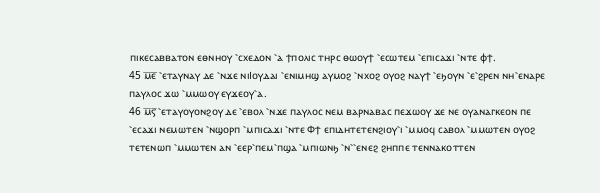ⲡⲓⲕⲉⲥⲁⲃⲃⲁⲧⲟⲛ ⲉⲑⲛⲏⲟⲩ ⳿ⲥⲭⲉⲇⲟⲛ ⳿ⲁ ϯⲡⲟⲗⲓⲥ ⲧⲏⲣⲥ ⲑⲱⲟⲩϯ ⳿ⲉⲥⲱⲧⲉⲙ ⳿ⲉⲡⲓⲥⲁϫⲓ ⳿ⲛⲧⲉ ⲫϯ.
45 ⲙ̅ⲉ̅ ⳿ⲉⲧⲁⲩⲛⲁⲩ ⲇⲉ ⳿ⲛϫⲉ ⲛⲓⲒⲟⲩⲇⲁⲓ ⳿ⲉⲛⲓⲙⲏϣ ⲁⲩⲙⲟϩ ⳿ⲛⲭⲟϩ ⲟⲩⲟϩ ⲛⲁⲩϯ ⳿ⲉϧⲟⲩⲛ ⳿ⲉ⳿ϩⲣⲉⲛ ⲛⲏ⳿ⲉⲛⲁⲣⲉ ⲡⲁⲩⲗⲟⲥ ϫⲱ ⳿ⲙⲙⲱⲟⲩ ⲉⲩϫⲉⲟⲩ⳿ⲁ.
46 ⲙ̅ⲋ̅ ⳿ⲉⲧⲁⲩⲟⲩⲟⲛϩⲟⲩ ⲇⲉ ⳿ⲉⲃⲟⲗ ⳿ⲛϫⲉ ⲡⲁⲩⲗⲟⲥ ⲛⲉⲙ ⲃⲁⲣⲛⲁⲃⲁⲥ ⲡⲉϫⲱⲟⲩ ϫⲉ ⲛⲉ ⲟⲩⲁⲛⲁⲅⲕⲉⲟⲛ ⲡⲉ ⳿ⲉⲥⲁϫⲓ ⲛⲉⲙⲱⲧⲉⲛ ⳿ⲛϣⲟⲣⲡ ⳿ⲙⲡⲓⲥⲁϫⲓ ⳿ⲛⲧⲉ Ⲫϯ ⲉⲡⲓⲇⲏⲧⲉⲧⲉⲛϩⲓⲟⲩ⳿ⲓ ⳿ⲙⲙⲟϥ ⲥⲁⲃⲟⲗ ⳿ⲙⲙⲱⲧⲉⲛ ⲟⲩⲟϩ ⲧⲉⲧⲉⲛⲱⲡ ⳿ⲙⲙⲱⲧⲉⲛ ⲁⲛ ⳿ⲉⲉⲣ⳿ⲡⲉⲙ⳿ⲡϣⲁ ⳿ⲙⲡⲓⲱⲛϧ ⳿ⲛ⳿⳿ⲉⲛⲉϩ ϩⲏⲡⲡⲉ ⲧⲉⲛⲛⲁⲕⲟⲧⲧⲉⲛ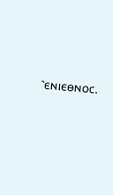⳿ⲉⲛⲓⲉⲑⲛⲟⲥ.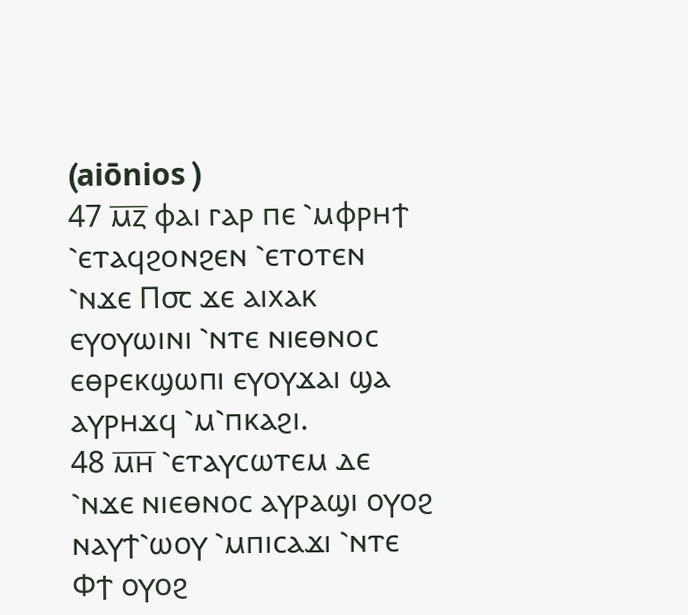(aiōnios )
47 ⲙ̅ⲍ̅ ⲫⲁⲓ ⲅⲁⲣ ⲡⲉ ⳿ⲙⲫⲣⲏϯ ⳿ⲉⲧⲁϥϩⲟⲛϩⲉⲛ ⳿ⲉⲧⲟⲧⲉⲛ ⳿ⲛϫⲉ Ⲡ⳪ ϫⲉ ⲁⲓⲭⲁⲕ ⲉⲩⲟⲩⲱⲓⲛⲓ ⳿ⲛⲧⲉ ⲛⲓⲉⲑⲛⲟⲥ ⲉⲑⲣⲉⲕϣⲱⲡⲓ ⲉⲩⲟⲩϫⲁⲓ ϣⲁ ⲁⲩⲣⲏϫϥ ⳿ⲙ⳿ⲡⲕⲁϩⲓ.
48 ⲙ̅ⲏ̅ ⳿ⲉⲧⲁⲩⲥⲱⲧⲉⲙ ⲇⲉ ⳿ⲛϫⲉ ⲛⲓⲉⲑⲛⲟⲥ ⲁⲩⲣⲁϣⲓ ⲟⲩⲟϩ ⲛⲁⲩϯ⳿ⲱⲟⲩ ⳿ⲙⲡⲓⲥⲁϫⲓ ⳿ⲛⲧⲉ Ⲫϯ ⲟⲩⲟϩ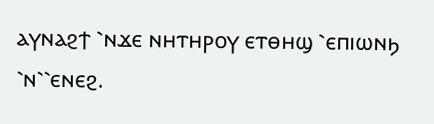ⲁⲩⲛⲁϩϯ ⳿ⲛϫⲉ ⲛⲏⲧⲏⲣⲟⲩ ⲉⲧⲑⲏϣ ⳿ⲉⲡⲓⲱⲛϧ ⳿ⲛ⳿⳿ⲉⲛⲉϩ.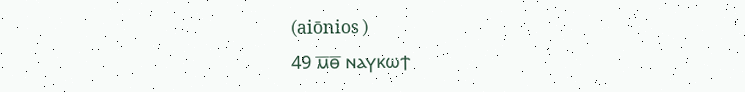(aiōnios )
49 ⲙ̅ⲑ̅ ⲛⲁⲩⲕⲱϯ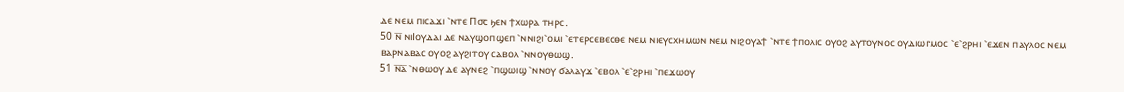ⲇⲉ ⲛⲉⲙ ⲡⲓⲥⲁϫⲓ ⳿ⲛⲧⲉ Ⲡ⳪ ϧⲉⲛ ϯⲭⲱⲣⲁ ⲧⲏⲣⲥ.
50 ⲛ̅ ⲛⲓⲒⲟⲩⲇⲁⲓ ⲇⲉ ⲛⲁⲩϣⲟⲡϣⲉⲡ ⳿ⲛⲛⲓϩⲓ⳿ⲟⲙⲓ ⳿ⲉⲧⲉⲣⲥⲉⲃⲉⲥⲑⲉ ⲛⲉⲙ ⲛⲓⲉⲩⲥⲭⲏⲙⲱⲛ ⲛⲉⲙ ⲛⲓϩⲟⲩⲁϯ ⳿ⲛⲧⲉ ϯⲡⲟⲗⲓⲥ ⲟⲩⲟϩ ⲁⲩⲧⲟⲩⲛⲟⲥ ⲟⲩⲇⲓⲱⲅⲙⲟⲥ ⳿ⲉ⳿ϩⲣⲏⲓ ⳿ⲉϫⲉⲛ ⲡⲁⲩⲗⲟⲥ ⲛⲉⲙ ⲃⲁⲣⲛⲁⲃⲁⲥ ⲟⲩⲟϩ ⲁⲩϩⲓⲧⲟⲩ ⲥⲁⲃⲟⲗ ⳿ⲛⲛⲟⲩⲑⲱϣ.
51 ⲛ̅ⲁ̅ ⳿ⲛⲑⲱⲟⲩ ⲇⲉ ⲁⲩⲛⲉϩ ⳿ⲡϣⲱⲓϣ ⳿ⲛⲛⲟⲩ ϭⲁⲗⲁⲩϫ ⳿ⲉⲃⲟⲗ ⳿ⲉ⳿ϩⲣⲏⲓ ⳿ⲡⲉϫⲱⲟⲩ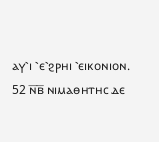ⲁⲩ⳿ⲓ ⳿ⲉ⳿ϩⲣⲏⲓ ⳿ⲉⲓⲕⲟⲛⲓⲟⲛ.
52 ⲛ̅ⲃ̅ ⲛⲓⲙⲁⲑⲏⲧⲏⲥ ⲇⲉ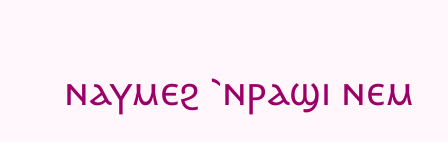ⲛⲁⲩⲙⲉϩ ⳿ⲛⲣⲁϣⲓ ⲛⲉⲙ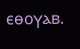ⲉⲑⲟⲩⲁⲃ.